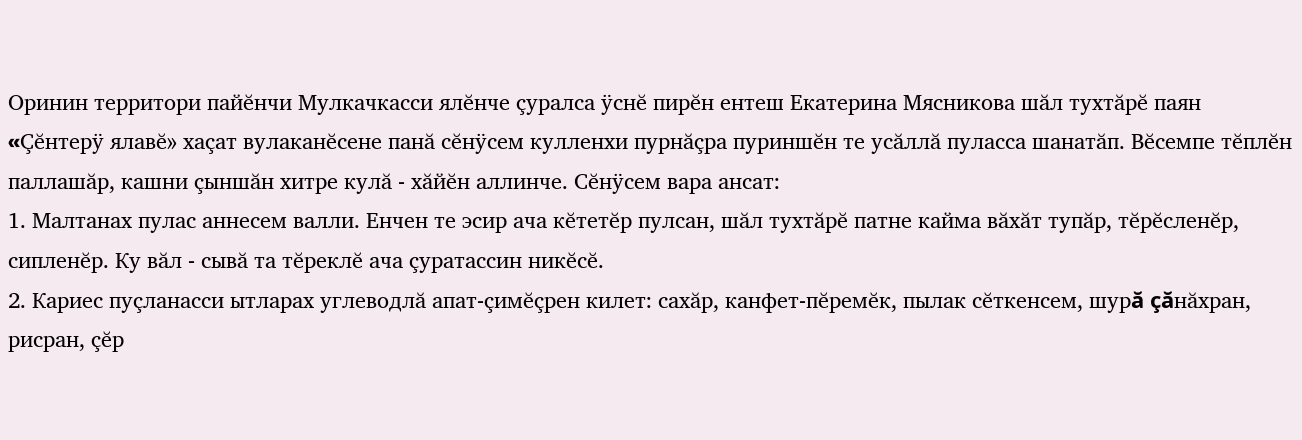Оринин территори пайĕнчи Мулкачкасси ялĕнче çуралса ÿснĕ пирĕн ентеш Екатерина Мясникова шăл тухтăрĕ паян «Çĕнтерÿ ялавĕ» хаçат вулаканĕсене панă сĕнÿсем кулленхи пурнăçра пуриншĕн те усăллă пуласса шанатăп. Вĕсемпе тĕплĕн паллашăр, кашни çыншăн хитре кулă - хăйĕн аллинче. Сĕнÿсем вара ансат:
1. Малтанах пулас аннесем валли. Енчен те эсир ача кĕтетĕр пулсан, шăл тухтăрĕ патне кайма вăхăт тупăр, тĕрĕсленĕр, сипленĕр. Ку вăл - сывă та тĕреклĕ ача çуратассин никĕсĕ.
2. Кариес пуçланасси ытларах углеводлă апат-çимĕçрен килет: сахăр, канфет-пĕремĕк, пылак сĕткенсем, шурă çăнăхран, рисран, çĕр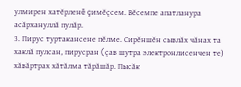улмирен хатĕрленĕ çимĕçсем. Вĕсемпе апатланура асăрхануллă пулăр.
3. Пирус туртакансене пĕлме. Сирĕншĕн сывлăх чăнах та хаклă пулсан, пирусран (çав шутра электронлисенчен те) хăвăртрах хăтăлма тăрăшăр. Пысăк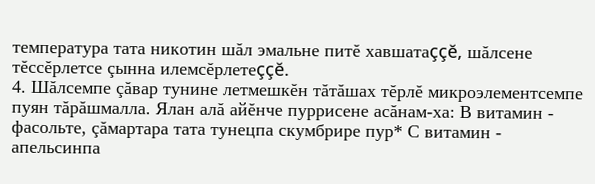температура тата никотин шăл эмальне питĕ хавшатаççĕ, шăлсене тĕссĕрлетсе çынна илемсĕрлетеççĕ.
4. Шăлсемпе çăвар тунине летмешкĕн тăтăшах тĕрлĕ микроэлементсемпе пуян тăрăшмалла. Ялан алă айĕнче пуррисене асăнам-ха: В витамин - фасольте, çăмартара тата тунецпа скумбрире пур* С витамин - апельсинпа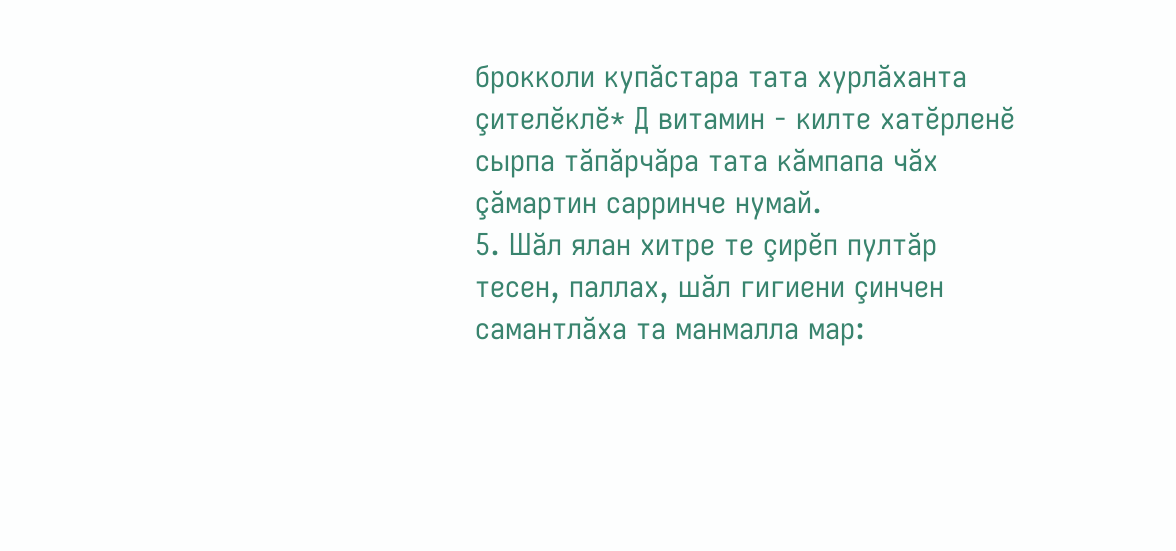брокколи купăстара тата хурлăханта çителĕклĕ* Д витамин - килте хатĕрленĕ сырпа тăпăрчăра тата кăмпапа чăх çăмартин сарринче нумай.
5. Шăл ялан хитре те çирĕп пултăр тесен, паллах, шăл гигиени çинчен самантлăха та манмалла мар: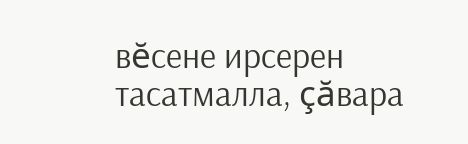вĕсене ирсерен тасатмалла, çăвара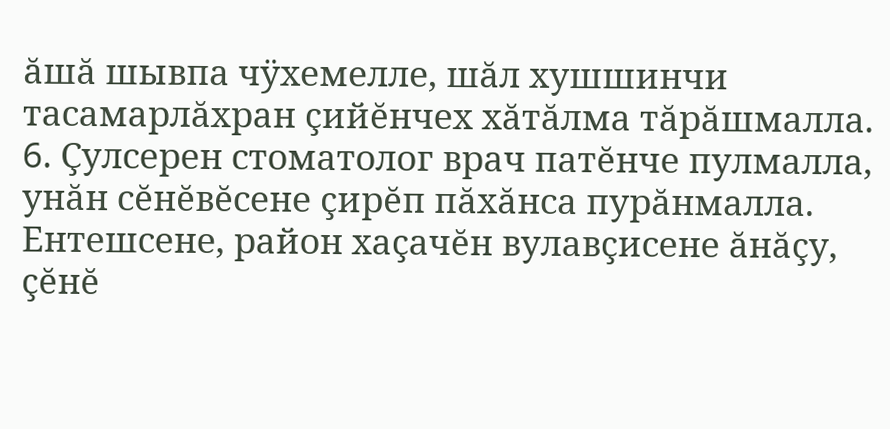ăшă шывпа чÿхемелле, шăл хушшинчи тасамарлăхран çийĕнчех хăтăлма тăрăшмалла.
6. Çулсерен стоматолог врач патĕнче пулмалла, унăн сĕнĕвĕсене çирĕп пăхăнса пурăнмалла. Ентешсене, район хаçачĕн вулавçисене ăнăçу, çĕнĕ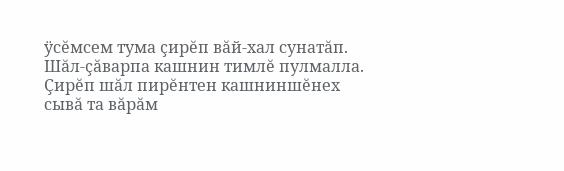ÿсĕмсем тума çирĕп вăй-хал сунатăп. Шăл-çăварпа кашнин тимлĕ пулмалла. Çирĕп шăл пирĕнтен кашниншĕнех сывă та вăрăм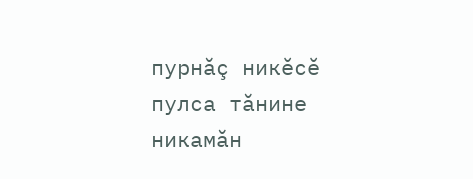пурнăç никĕсĕ пулса тăнине никамăн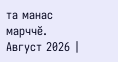та манас марччĕ.
Август 2026 |